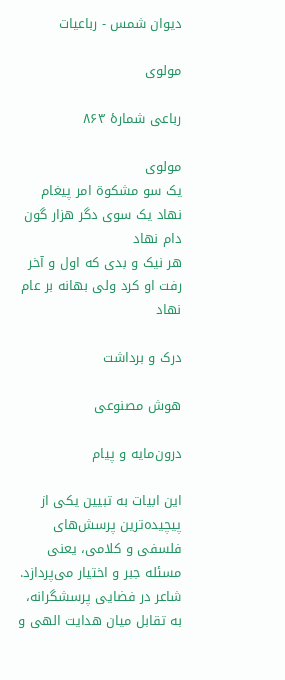دیوان شمس - رباعیات

مولوی

رباعی شمارهٔ ۸۶۳

مولوی
یک سو مشکوة امر پیغام نهاد یک سوی دگر هزار گون دام نهاد
هر نیک و بدی که اول و آخر رفت او کرد ولی بهانه بر عام نهاد

درک و برداشت

هوش مصنوعی

درون‌مایه و پیام

این ابیات به تبیین یکی از پیچیده‌ترین پرسش‌های فلسفی و کلامی، یعنی مسئله جبر و اختیار می‌پردازد. شاعر در فضایی پرسشگرانه، به تقابل میان هدایت الهی و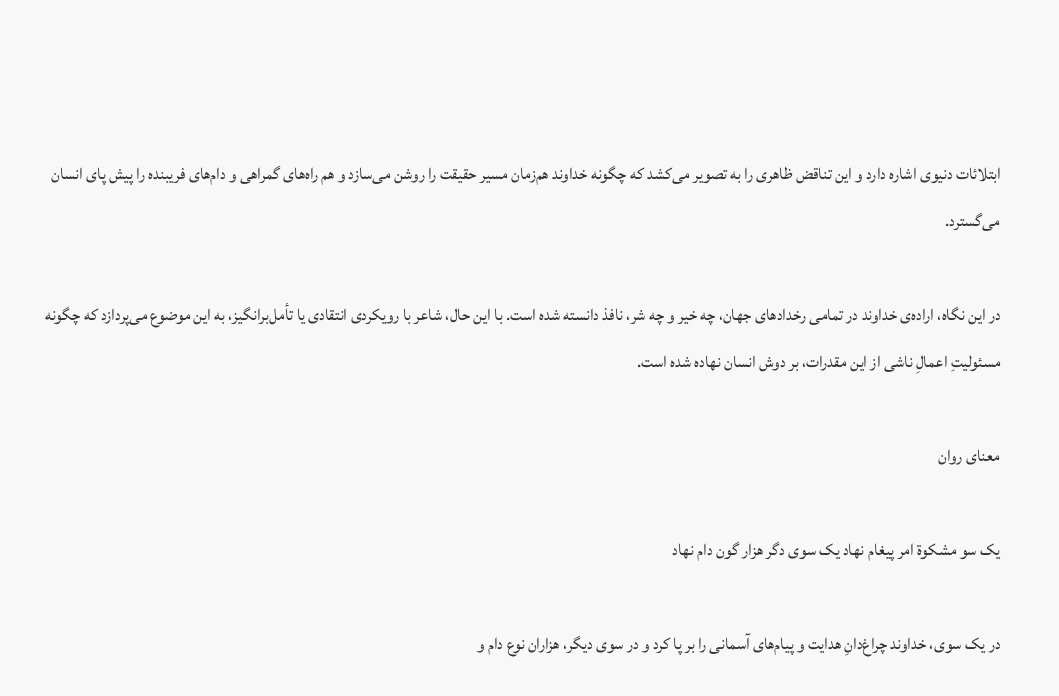ابتلائات دنیوی اشاره دارد و این تناقض ظاهری را به تصویر می‌کشد که چگونه خداوند هم‌زمان مسیر حقیقت را روشن می‌سازد و هم راه‌های گمراهی و دام‌های فریبنده را پیش پای انسان می‌گسترد.

در این نگاه، اراده‌ی خداوند در تمامی رخدادهای جهان، چه خیر و چه شر، نافذ دانسته شده است. با این حال، شاعر با رویکردی انتقادی یا تأمل‌برانگیز، به این موضوع می‌پردازد که چگونه مسئولیتِ اعمالِ ناشی از این مقدرات، بر دوش انسان نهاده شده است.

معنای روان

یک سو مشکوة امر پیغام نهاد یک سوی دگر هزار گون دام نهاد

در یک سوی، خداوند چراغ‌دانِ هدایت و پیام‌های آسمانی را بر پا کرد و در سوی دیگر، هزاران نوع دام و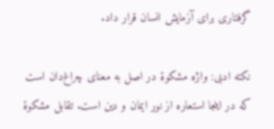گرفتاری برای آزمایش انسان قرار داد.

نکته ادبی: واژه مشکوة در اصل به معنای چراغ‌دان است که در اینجا استعاره از نور ایمان و دین است. تقابل مشکوة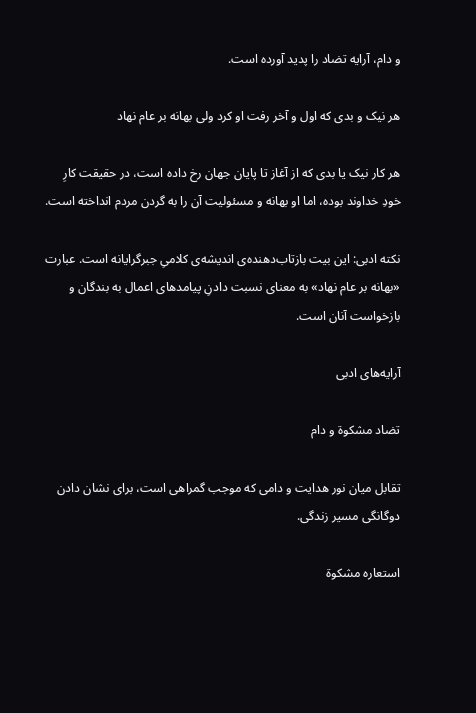و دام، آرایه تضاد را پدید آورده است.

هر نیک و بدی که اول و آخر رفت او کرد ولی بهانه بر عام نهاد

هر کار نیک یا بدی که از آغاز تا پایان جهان رخ داده است، در حقیقت کارِ خودِ خداوند بوده، اما او بهانه و مسئولیت آن را به گردن مردم انداخته است.

نکته ادبی: این بیت بازتاب‌دهنده‌ی اندیشه‌ی کلامیِ جبرگرایانه است. عبارت «بهانه بر عام نهاد» به معنای نسبت دادنِ پیامدهای اعمال به بندگان و بازخواست آنان است.

آرایه‌های ادبی

تضاد مشکوة و دام

تقابل میان نور هدایت و دامی که موجب گمراهی است، برای نشان دادن دوگانگی مسیر زندگی.

استعاره مشکوة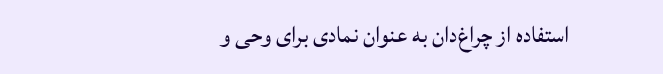استفاده از چراغ‌دان به عنوان نمادی برای وحی و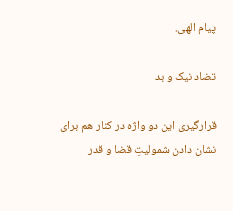پیام الهی.

تضاد نیک و بد

قرارگیری این دو واژه در کنار هم برای نشان دادن شمولیتِ قضا و قدر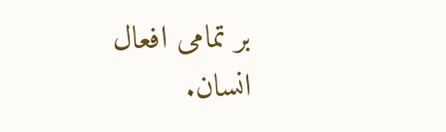بر تمامی افعال انسان.